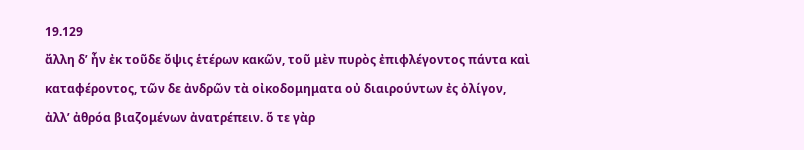19.129
ἄλλη δʼ ἦν ἐκ τοῦδε ὄψις ἑτέρων κακῶν, τοῦ μὲν πυρὸς ἐπιφλέγοντος πάντα καὶ καταφέροντος, τῶν δε ἀνδρῶν τὰ οἰκοδομηματα οὐ διαιρούντων ἐς ὀλίγον, ἀλλʼ ἀθρόα βιαζομένων ἀνατρέπειν. ὅ τε γὰρ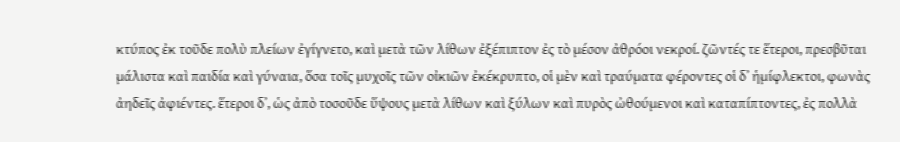κτύπος ἐκ τοῦδε πολὺ πλείων ἐγίγνετο, καὶ μετὰ τῶν λίθων ἐξέπιπτον ἐς τὸ μέσον ἀθρόοι νεκροί. ζῶντές τε ἕτεροι, πρεσβῦται μάλιστα καὶ παιδία καὶ γύναια, ὅσα τοῖς μυχοῖς τῶν οἰκιῶν ἐκέκρυπτο, οἱ μὲν καὶ τραύματα φέροντες οἱ δʼ ἡμίφλεκτοι, φωνὰς ἀηδεῖς ἀφιέντες. ἕτεροι δʼ, ὡς ἀπὸ τοσοῦδε ὕψους μετὰ λίθων καὶ ξύλων καὶ πυρὸς ὠθούμενοι καὶ καταπίπτοντες, ἐς πολλὰ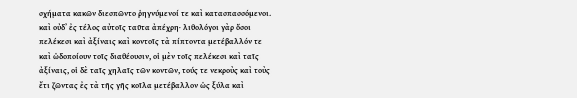σχήματα κακῶν διεσπῶντο ῥηγνύμενοί τε καὶ κατασπασσόμενοι. καὶ οὐδʼ ἐς τέλος αὐτοῖς ταῦτα ἀπέχρη· λιθολόγοι γὰρ ὅσοι πελέκεσι καὶ ἀξίναις καὶ κοντοῖς τὰ πίπτοντα μετέβαλλόν τε καὶ ὡδοποίουν τοῖς διαθέουσιν, οἱ μὲν τοῖς πελέκεσι καὶ ταῖς ἀξίναις, οἱ δὲ ταῖς χηλαῖς τῶν κοντῶν, τούς τε νεκροὺς καὶ τοὺς ἔτι ζῶντας ἐς τὰ τῆς γῆς κοῖλα μετέβαλλον ὡς ξύλα καὶ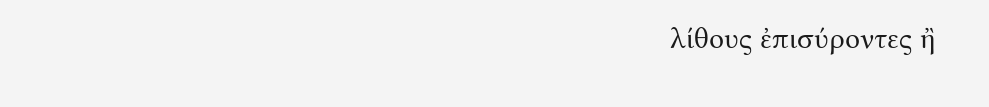λίθους ἐπισύροντες ἢ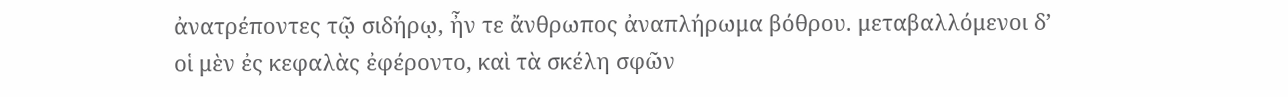ἀνατρέποντες τῷ σιδήρῳ, ἦν τε ἄνθρωπος ἀναπλήρωμα βόθρου. μεταβαλλόμενοι δʼ οἱ μὲν ἐς κεφαλὰς ἐφέροντο, καὶ τὰ σκέλη σφῶν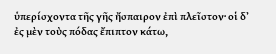ὑπερίσχοντα τῆς γῆς ἤσπαιρον ἐπὶ πλεῖστον· οἱ δʼ ἐς μὲν τοὺς πόδας ἔπιπτον κάτω,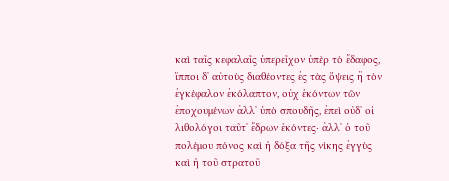καὶ ταῖς κεφαλαῖς ὑπερεῖχον ὑπὲρ τὸ ἔδαφος, ἵπποι δʼ αὐτοὺς διαθέοντες ἐς τὰς ὄψεις ἢ τὸν ἐγκέφαλον ἐκόλαπτον, οὐχ ἑκόντων τῶν ἐποχουμένων ἀλλʼ ὑπὸ σπουδῆς, ἐπεὶ οὐδʼ οἱ λιθολόγοι ταῦτʼ ἔδρων ἑκόντες· ἀλλʼ ὁ τοῦ πολέμου πόνος καὶ ἡ δόξα τῆς νίκης ἐγγὺς καὶ ἡ τοῦ στρατοῦ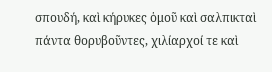σπουδή, καὶ κήρυκες ὁμοῦ καὶ σαλπικταὶ πάντα θορυβοῦντες, χιλίαρχοί τε καὶ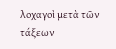λοχαγοὶ μετὰ τῶν τάξεων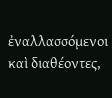ἐναλλασσόμενοι καὶ διαθέοντες,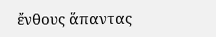ἔνθους ἅπαντας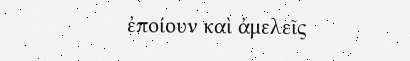ἐποίουν καὶ ἀμελεῖς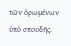τῶν ὁρωμένων ὑπὸ σπουδῆς.